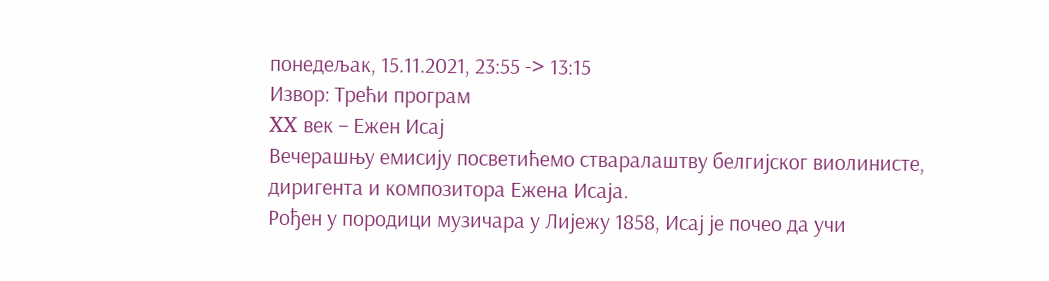понедељак, 15.11.2021, 23:55 -> 13:15
Извор: Трећи програм
XX век – Ежен Исај
Вечерашњу емисију посветићемо стваралаштву белгијског виолинисте, диригента и композитора Ежена Исаја.
Рођен у породици музичара у Лијежу 1858, Исај је почео да учи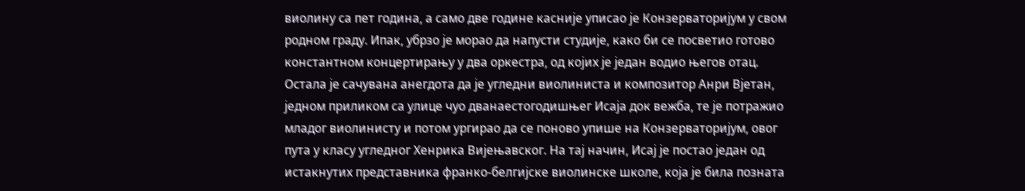виолину са пет година, а само две године касније уписао је Конзерваторијум у свом родном граду. Ипак, убрзо је морао да напусти студије, како би се посветио готово константном концертирању у два оркестра, од којих је један водио његов отац. Остала је сачувана анегдота да је угледни виолиниста и композитор Анри Вјетан, једном приликом са улице чуо дванаестогодишњег Исаја док вежба, те је потражио младог виолинисту и потом ургирао да се поново упише на Конзерваторијум, овог пута у класу угледног Хенрика Вијењавског. На тај начин, Исај је постао један од истакнутих представника франко-белгијске виолинске школе, која је била позната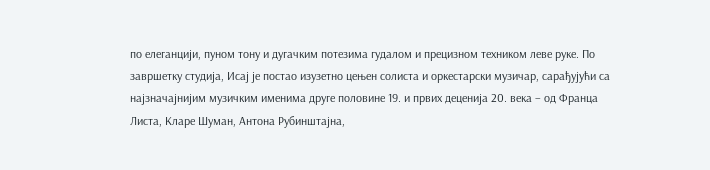по елеганцији, пуном тону и дугачким потезима гудалом и прецизном техником леве руке. По завршетку студија, Исај је постао изузетно цењен солиста и оркестарски музичар, сарађујући са најзначајнијим музичким именима друге половине 19. и првих деценија 20. века – од Франца Листа, Кларе Шуман, Антона Рубинштајна,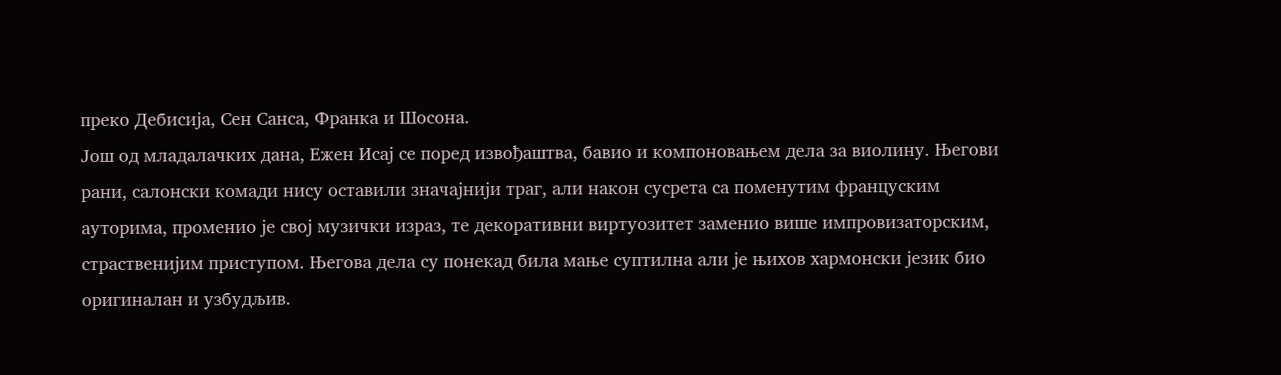преко Дебисија, Сен Санса, Франка и Шосона.
Још од младалачких дана, Ежен Исај се поред извођаштва, бавио и компоновањем дела за виолину. Његови рани, салонски комади нису оставили значајнији траг, али након сусрета са поменутим француским ауторима, променио је свој музички израз, те декоративни виртуозитет заменио више импровизаторским, страственијим приступом. Његова дела су понекад била мање суптилна али је њихов хармонски језик био оригиналан и узбудљив.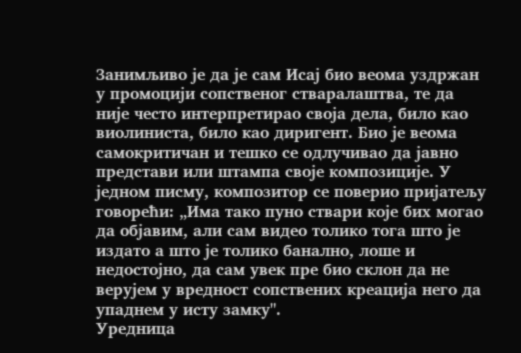Занимљиво је да је сам Исај био веома уздржан у промоцији сопственог стваралаштва, те да није често интерпретирао своја дела, било као виолиниста, било као диригент. Био је веома самокритичан и тешко се одлучивао да јавно представи или штампа своје композиције. У једном писму, композитор се поверио пријатељу говорећи: „Има тако пуно ствари које бих могао да објавим, али сам видео толико тога што је издато а што је толико банално, лоше и недостојно, да сам увек пре био склон да не верујем у вредност сопствених креација него да упаднем у исту замку".
Уредница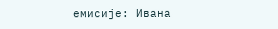емисије: Ивана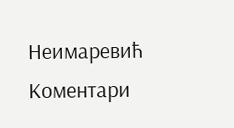Неимаревић
Коментари